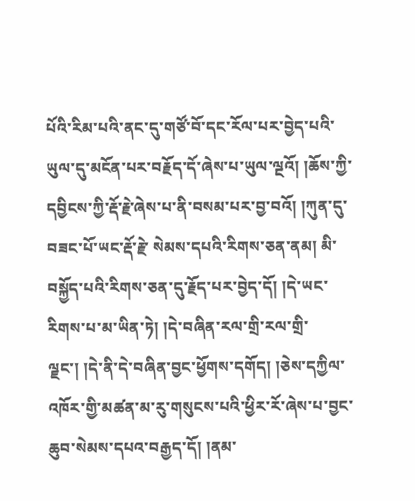པོའི་རིམ་པའི་ནང་དུ་གཙོ་བོ་དང་རོལ་པར་བྱེད་པའི་ཡུལ་དུ་མངོན་པར་བརྗོད་དོ་ཞེས་པ་ཡུལ་ལྔའོ། །ཆོས་ཀྱི་དབྱིངས་ཀྱི་རྡོ་རྗེ་ཞེས་པ་ནི་བསམ་པར་བྱ་བའོ། །ཀུན་དུ་བཟང་པོ་ཡང་རྡོ་རྗེ་ སེམས་དཔའི་རིགས་ཅན་ནམ། མི་བསྐྱོད་པའི་རིགས་ཅན་དུ་རྗོད་པར་བྱེད་དོ། །དེ་ཡང་རིགས་པ་མ་ཡིན་ཏེ། །དེ་བཞིན་རལ་གྲི་རལ་གྲི་ལྗང་། །དེ་ནི་དེ་བཞིན་བྱང་ཕྱོགས་དགོད། །ཅེས་དཀྱིལ་འཁོར་གྱི་མཚན་མ་རུ་གསུངས་པའི་ཕྱིར་རོ་ཞེས་པ་བྱང་ཆུབ་སེམས་དཔའ་བརྒྱད་དོ། །ནམ་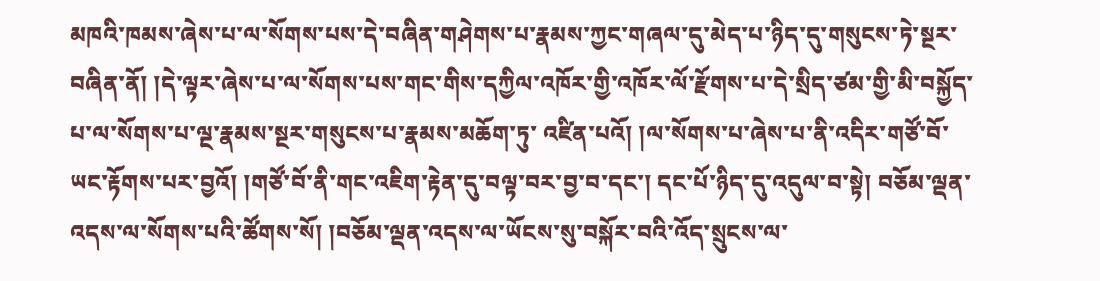མཁའི་ཁམས་ཞེས་པ་ལ་སོགས་པས་དེ་བཞིན་གཤེགས་པ་རྣམས་ཀྱང་གཞལ་དུ་མེད་པ་ཉིད་དུ་གསུངས་ཏེ་སྔར་བཞིན་ནོ། །དེ་ལྟར་ཞེས་པ་ལ་སོགས་པས་གང་གིས་དཀྱིལ་འཁོར་གྱི་འཁོར་ལོ་རྫོགས་པ་དེ་སྲིད་ཙམ་གྱི་མི་བསྐྱོད་པ་ལ་སོགས་པ་ལྔ་རྣམས་སྔར་གསུངས་པ་རྣམས་མཆོག་ཏུ་ འཛིན་པའོ། །ལ་སོགས་པ་ཞེས་པ་ནི་འདིར་གཙོ་བོ་ཡང་རྟོགས་པར་བྱའོ། །གཙོ་བོ་ནི་གང་འཇིག་རྟེན་དུ་བལྟ་བར་བྱ་བ་དང་། དང་པོ་ཉིད་དུ་འདུལ་བ་སྟེ། བཅོམ་ལྡན་འདས་ལ་སོགས་པའི་ཚོགས་སོ། །བཅོམ་ལྡན་འདས་ལ་ཡོངས་སུ་བསྐོར་བའི་འོད་སྲུངས་ལ་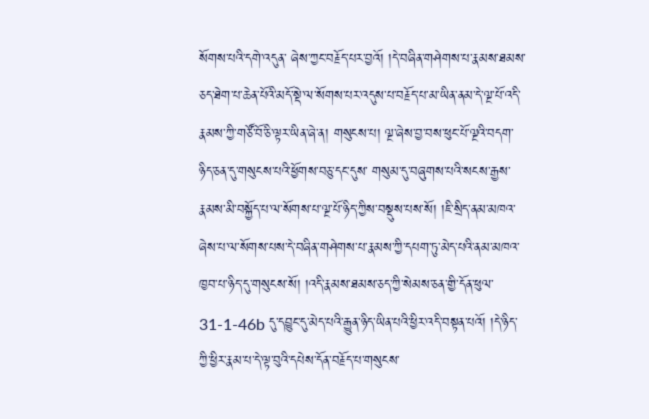སོགས་པའི་དགེ་འདུན་ ཞེས་ཀྱང་བརྗོད་པར་བྱའོ། །དེ་བཞིན་གཤེགས་པ་རྣམས་ཐམས་ཅད་ཐེག་པ་ཆེན་པོའི་མདོ་སྡེ་ལ་སོགས་པར་འདུས་པ་བརྗོད་པ་མ་ཡིན་ནམ་དེ་ལྔ་པོ་འདི་རྣམས་ཀྱི་གཙོ་བོ་ཅི་ལྟར་ཡིན་ཞེ་ན། གསུངས་པ། ལྔ་ཞེས་བྱ་བས་ཕུང་པོ་ལྔའི་བདག་ཉིད་ཅན་དུ་གསུངས་པའི་ཕྱོགས་བཅུ་དང་དུས་ གསུམ་དུ་བཞུགས་པའི་སངས་རྒྱས་རྣམས་མི་བསྐྱོད་པ་ལ་སོགས་པ་ལྔ་པོ་ཉིད་ཀྱིས་བསྡུས་པས་སོ། །ཇི་སྲིད་ནམ་མཁའ་ཞེས་པ་ལ་སོགས་པས་དེ་བཞིན་གཤེགས་པ་རྣམས་ཀྱི་དཔག་ཏུ་མེད་པའི་ནམ་མཁའ་ཁྱབ་པ་ཉིད་དུ་གསུངས་སོ། །འདི་རྣམས་ཐམས་ཅད་ཀྱི་སེམས་ཅན་གྱི་དོན་ཕུལ་ 31-1-46b དུ་དབྱུང་དུ་མེད་པའི་རྒྱུན་ཉིད་ཡིན་པའི་ཕྱིར་འདི་བསྟན་པའོ། །དེ་ཉིད་ཀྱི་ཕྱིར་རྣམ་པ་དེ་ལྟ་བུའི་དཔེས་དོན་བརྗོད་པ་གསུངས་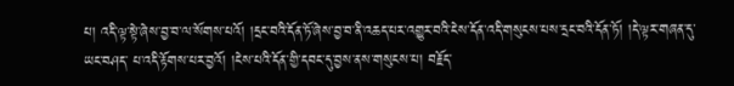པ། འདི་ལྟ་སྟེ་ཞེས་བྱ་བ་ལ་སོགས་པའོ། །དྲང་བའི་དོན་ཏོ་ཞེས་བྱ་བ་ནི་འཆད་པར་འགྱུར་བའི་ངེས་དོན་འདི་གསུངས་པས་དྲང་བའི་དོན་ཏོ། །དེ་ལྟར་གཞན་དུ་ཡང་བཤད་ པ་འདི་རྟོགས་པར་བྱའོ། །ངེས་པའི་དོན་གྱི་དབང་དུ་བྱས་ནས་གསུངས་པ། བརྗོད་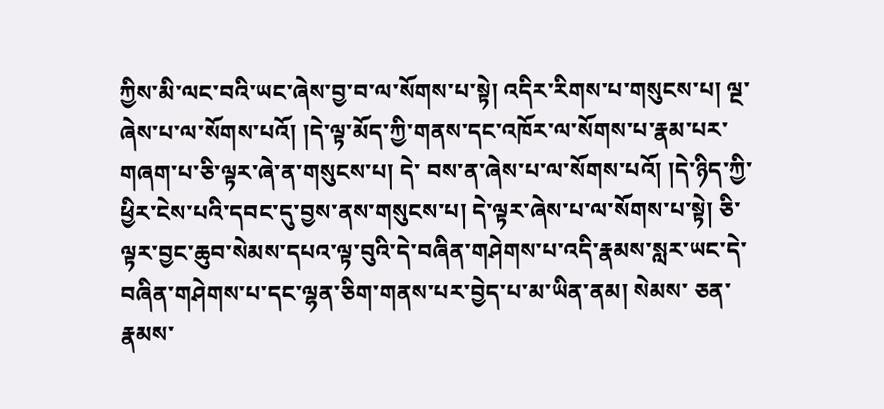ཀྱིས་མི་ལང་བའི་ཡང་ཞེས་བྱ་བ་ལ་སོགས་པ་སྟེ། འདིར་རིགས་པ་གསུངས་པ། ལྔ་ཞེས་པ་ལ་སོགས་པའོ། །དེ་ལྟ་མོད་ཀྱི་གནས་དང་འཁོར་ལ་སོགས་པ་རྣམ་པར་གཞག་པ་ཅི་ལྟར་ཞེ་ན་གསུངས་པ། དེ་ བས་ན་ཞེས་པ་ལ་སོགས་པའོ། །དེ་ཉིད་ཀྱི་ཕྱིར་ངེས་པའི་དབང་དུ་བྱས་ནས་གསུངས་པ། དེ་ལྟར་ཞེས་པ་ལ་སོགས་པ་སྟེ། ཅི་ལྟར་བྱང་ཆུབ་སེམས་དཔའ་ལྟ་བུའི་དེ་བཞིན་གཤེགས་པ་འདི་རྣམས་སླར་ཡང་དེ་བཞིན་གཤེགས་པ་དང་ལྷན་ཅིག་གནས་པར་བྱེད་པ་མ་ཡིན་ནམ། སེམས་ ཅན་རྣམས་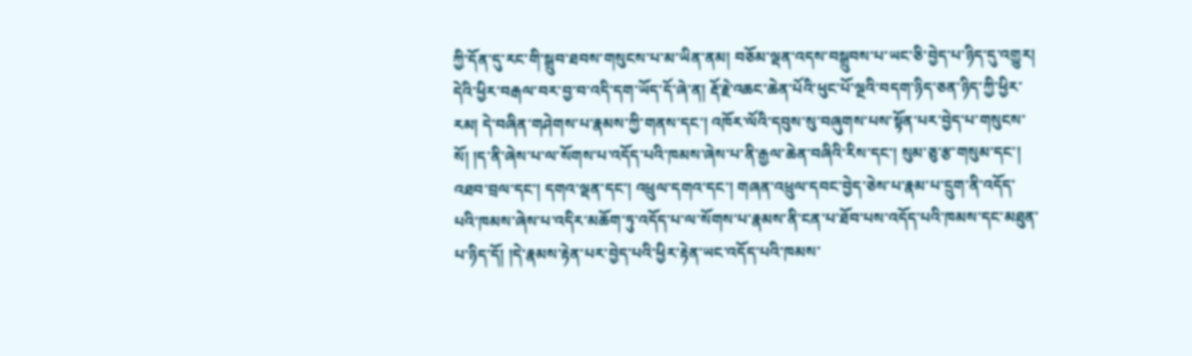ཀྱི་དོན་དུ་རང་གི་སྒྲུབ་ཐབས་གསུངས་པ་མ་ཡིན་ནམ། བཅོམ་ལྡན་འདས་བསྒྲུབས་པ་ཡང་ཅི་བྱེད་པ་ཉིད་དུ་འགྱུར། དེའི་ཕྱིར་བརྒལ་བར་བྱ་བ་འདི་དག་ཡོད་དོ་ཞེ་ན། རྡོ་རྗེ་འཆང་ཆེན་པོའི་ཕུང་པོ་ལྔའི་བདག་ཉིད་ཅན་ཉིད་ཀྱི་ཕྱིར་རམ། དེ་བཞིན་གཤེགས་པ་རྣམས་ཀྱི་གནས་དང་། འཁོར་ལོའི་དབུས་སུ་བཞུགས་པས་སྟོན་པར་བྱེད་པ་གསུངས་སོ། །ད་ནི་ཞེས་པ་ལ་སོགས་པ་འདོད་པའི་ཁམས་ཞེས་པ་ནི་རྒྱལ་ཆེན་བཞིའི་རིས་དང་། སུམ་ཅུ་རྩ་གསུམ་དང་། འཐབ་བྲལ་དང་། དགའ་ལྡན་དང་། འཕྲུལ་དགའ་དང་། གཞན་འཕྲུལ་དབང་བྱེད་ཅེས་པ་རྣམ་པ་དྲུག་ནི་འདོད་ པའི་ཁམས་ཞེས་པ་འདིར་མཆོག་ཏུ་འདོད་པ་ལ་སོགས་པ་རྣམས་ནི་ངན་པ་ཐོབ་པས་འདོད་པའི་ཁམས་དང་མཐུན་པ་ཉིད་དོ། །དེ་རྣམས་རྟེན་པར་བྱེད་པའི་ཕྱིར་རྟེན་ཡང་འདོད་པའི་ཁམས་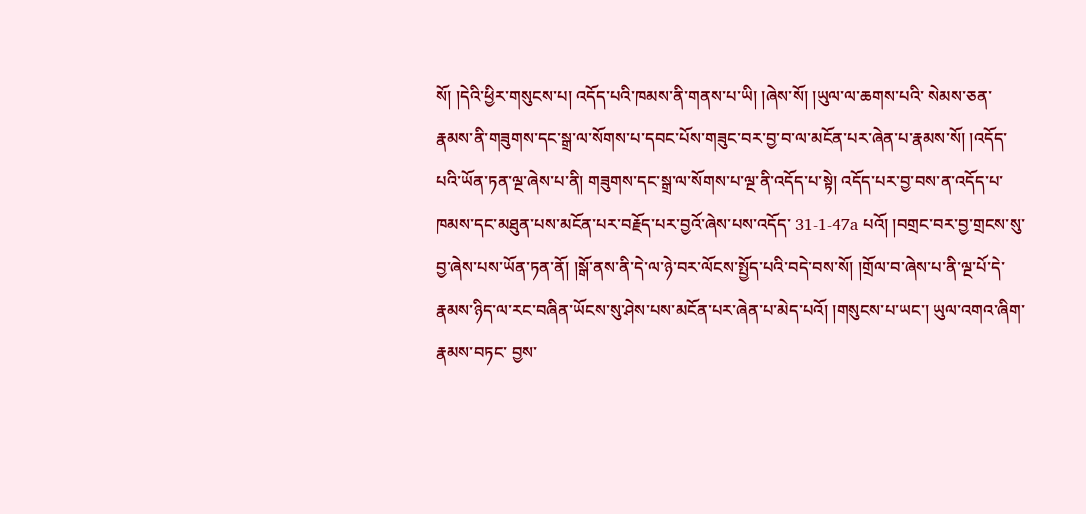སོ། །དེའི་ཕྱིར་གསུངས་པ། འདོད་པའི་ཁམས་ནི་གནས་པ་ཡི། །ཞེས་སོ། །ཡུལ་ལ་ཆགས་པའི་ སེམས་ཅན་རྣམས་ནི་གཟུགས་དང་སྒྲ་ལ་སོགས་པ་དབང་པོས་གཟུང་བར་བྱ་བ་ལ་མངོན་པར་ཞེན་པ་རྣམས་སོ། །འདོད་པའི་ཡོན་ཏན་ལྔ་ཞེས་པ་ནི། གཟུགས་དང་སྒྲ་ལ་སོགས་པ་ལྔ་ནི་འདོད་པ་སྟེ། འདོད་པར་བྱ་བས་ན་འདོད་པ་ཁམས་དང་མཐུན་པས་མངོན་པར་བརྗོད་པར་བྱའོ་ཞེས་པས་འདོད་ 31-1-47a པའོ། །བགྲང་བར་བྱ་གྲངས་སུ་བྱ་ཞེས་པས་ཡོན་ཏན་ནོ། །སྒོ་ནས་ནི་དེ་ལ་ཉེ་བར་ལོངས་སྤྱོད་པའི་བདེ་བས་སོ། །གྲོལ་བ་ཞེས་པ་ནི་ལྔ་པོ་དེ་རྣམས་ཉིད་ལ་རང་བཞིན་ཡོངས་སུ་ཤེས་པས་མངོན་པར་ཞེན་པ་མེད་པའོ། །གསུངས་པ་ཡང་། ཡུལ་འགའ་ཞིག་རྣམས་བཏང་ བྱས་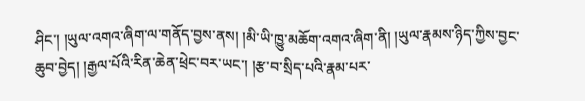ཤིང་། །ཡུལ་འགའ་ཞིག་ལ་གནོད་བྱས་ནས། །མི་ཡི་ཁྱུ་མཆོག་འགའ་ཞིག་ནི། །ཡུལ་རྣམས་ཉིད་ཀྱིས་བྱང་ཆུབ་བྱེད། །རྒྱལ་པོའི་རིན་ཆེན་ཕྲེང་བར་ཡང་། །རྩ་བ་སྲིད་པའི་རྣམ་པར་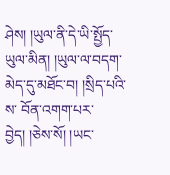ཤེས། །ཡུལ་ནི་དེ་ཡི་སྤྱོད་ཡུལ་མིན། །ཡུལ་ལ་བདག་མེད་དུ་མཐོང་བ། །སྲིད་པའི་ས་ བོན་འགག་པར་བྱེད། །ཅེས་སོ། །ཡང་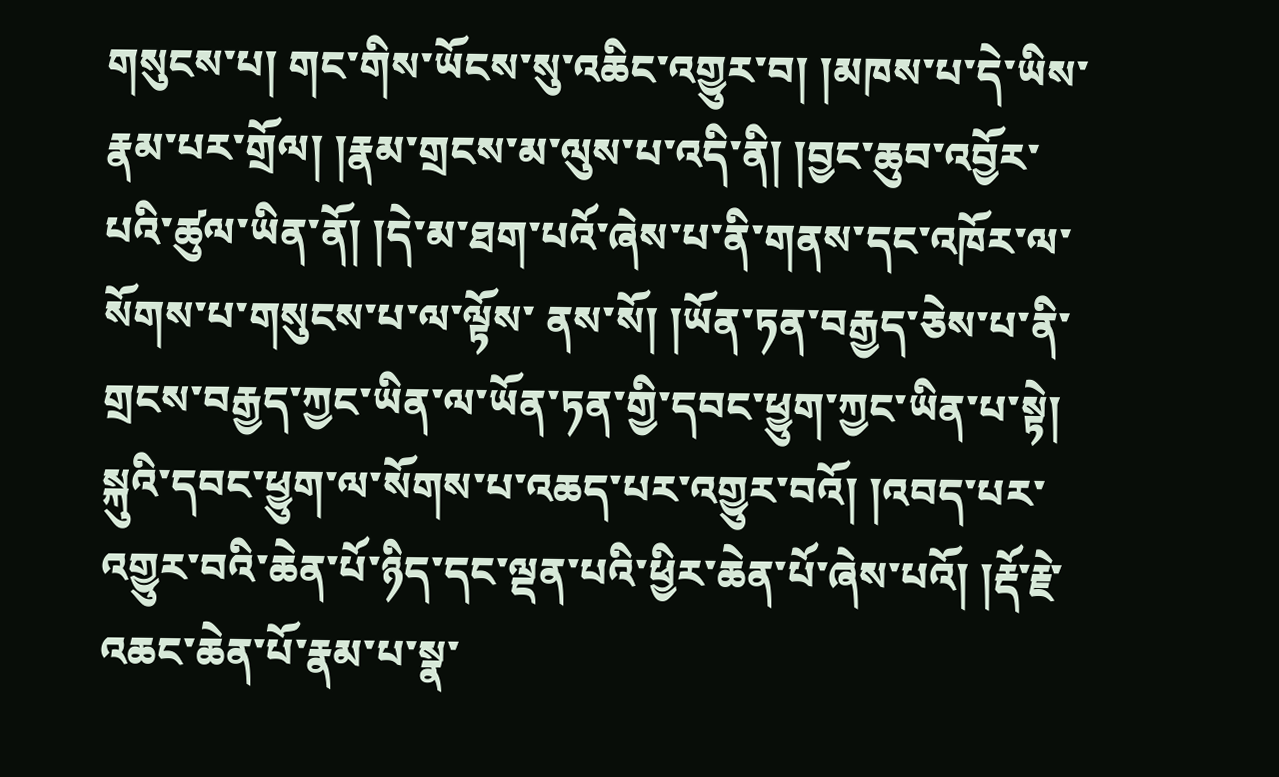གསུངས་པ། གང་གིས་ཡོངས་སུ་འཆིང་འགྱུར་བ། །མཁས་པ་དེ་ཡིས་རྣམ་པར་གྲོལ། །རྣམ་གྲངས་མ་ལུས་པ་འདི་ནི། །བྱང་ཆུབ་འབྱོར་པའི་ཚུལ་ཡིན་ནོ། །དེ་མ་ཐག་པའོ་ཞེས་པ་ནི་གནས་དང་འཁོར་ལ་སོགས་པ་གསུངས་པ་ལ་ལྟོས་ ནས་སོ། །ཡོན་ཏན་བརྒྱད་ཅེས་པ་ནི་གྲངས་བརྒྱད་ཀྱང་ཡིན་ལ་ཡོན་ཏན་གྱི་དབང་ཕྱུག་ཀྱང་ཡིན་པ་སྟེ། སྐུའི་དབང་ཕྱུག་ལ་སོགས་པ་འཆད་པར་འགྱུར་བའོ། །འབད་པར་འགྱུར་བའི་ཆེན་པོ་ཉིད་དང་ལྡན་པའི་ཕྱིར་ཆེན་པོ་ཞེས་པའོ། །རྡོ་རྗེ་འཆང་ཆེན་པོ་རྣམ་པ་སྣ་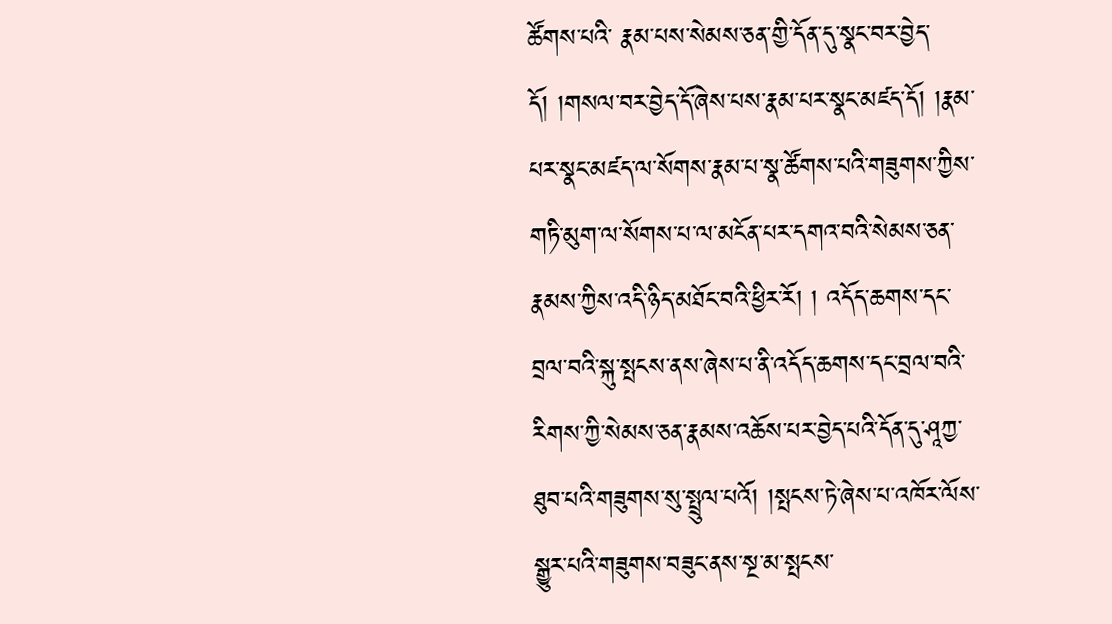ཚོགས་པའི་ རྣམ་པས་སེམས་ཅན་གྱི་དོན་དུ་སྣང་བར་བྱེད་དོ། །གསལ་བར་བྱེད་དོ་ཞེས་པས་རྣམ་པར་སྣང་མཛད་དོ། །རྣམ་པར་སྣང་མཛད་ལ་སོགས་རྣམ་པ་སྣ་ཚོགས་པའི་གཟུགས་ཀྱིས་གཏི་མུག་ལ་སོགས་པ་ལ་མངོན་པར་དགའ་བའི་སེམས་ཅན་རྣམས་ཀྱིས་འདི་ཉིད་མཐོང་བའི་ཕྱིར་རོ། ། འདོད་ཆགས་དང་བྲལ་བའི་སྐུ་སྤངས་ནས་ཞེས་པ་ནི་འདོད་ཆགས་དང་བྲལ་བའི་རིགས་ཀྱི་སེམས་ཅན་རྣམས་འཆོས་པར་བྱེད་པའི་དོན་དུ་ཤཱཀྱ་ཐུབ་པའི་གཟུགས་སུ་སྤྲུལ་པའོ། །སྤངས་ཏེ་ཞེས་པ་འཁོར་ལོས་སྒྱུར་པའི་གཟུགས་བཟུང་ནས་སྔ་མ་སྤངས་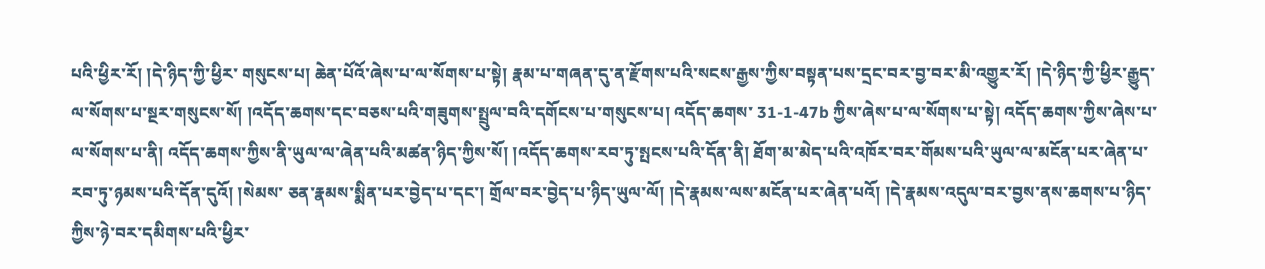པའི་ཕྱིར་རོ། །དེ་ཉིད་ཀྱི་ཕྱིར་ གསུངས་པ། ཆེན་པོའོ་ཞེས་པ་ལ་སོགས་པ་སྟེ། རྣམ་པ་གཞན་དུ་ན་རྫོགས་པའི་སངས་རྒྱས་ཀྱིས་བསྟན་པས་དྲང་བར་བྱ་བར་མི་འགྱུར་རོ། །དེ་ཉིད་ཀྱི་ཕྱིར་རྒྱུད་ལ་སོགས་པ་སྔར་གསུངས་སོ། །འདོད་ཆགས་དང་བཅས་པའི་གཟུགས་སྤྲུལ་བའི་དགོངས་པ་གསུངས་པ། འདོད་ཆགས་ 31-1-47b ཀྱིས་ཞེས་པ་ལ་སོགས་པ་སྟེ། འདོད་ཆགས་ཀྱིས་ཞེས་པ་ལ་སོགས་པ་ནི། འདོད་ཆགས་ཀྱིས་ནི་ཡུལ་ལ་ཞེན་པའི་མཚན་ཉིད་ཀྱིས་སོ། །འདོད་ཆགས་རབ་ཏུ་སྤངས་པའི་དོན་ནི། ཐོག་མ་མེད་པའི་འཁོར་བར་གོམས་པའི་ཡུལ་ལ་མངོན་པར་ཞེན་པ་རབ་ཏུ་ཉམས་པའི་དོན་དུའོ། །སེམས་ ཅན་རྣམས་སྨིན་པར་བྱེད་པ་དང་། གྲོལ་བར་བྱེད་པ་ཉིད་ཡུལ་ལོ། །དེ་རྣམས་ལས་མངོན་པར་ཞེན་པའོ། །དེ་རྣམས་འདུལ་བར་བྱས་ནས་ཆགས་པ་ཉིད་ཀྱིས་ཉེ་བར་དམིགས་པའི་ཕྱིར་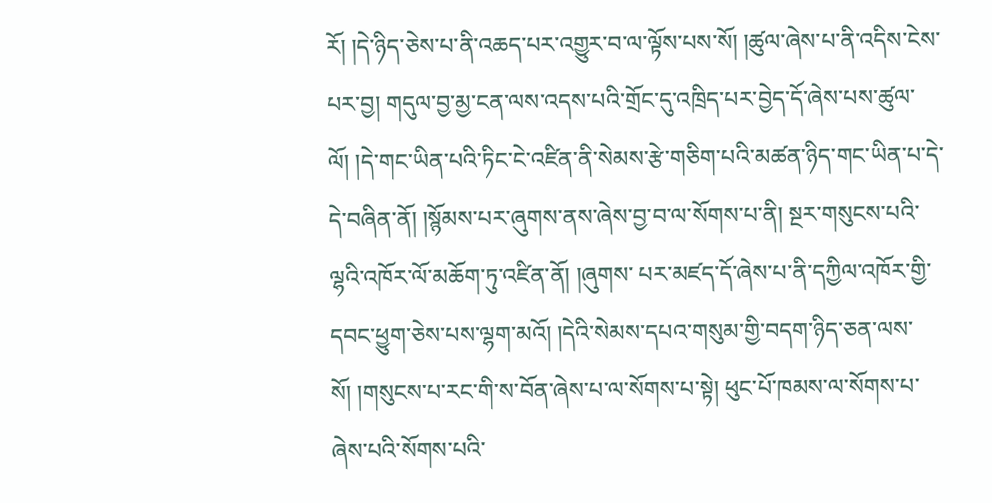རོ། །དེ་ཉིད་ཅེས་པ་ནི་འཆད་པར་འགྱུར་བ་ལ་ལྟོས་པས་སོ། །ཚུལ་ཞེས་པ་ནི་འདིས་ངེས་པར་བྱ། གདུལ་བྱ་མྱ་ངན་ལས་འདས་པའི་གྲོང་དུ་འཁྲིད་པར་བྱེད་དོ་ཞེས་པས་ཚུལ་ལོ། །དེ་གང་ཡིན་པའི་ཏིང་ངེ་འཛིན་ནི་སེམས་རྩེ་གཅིག་པའི་མཚན་ཉིད་གང་ཡིན་པ་དེ་དེ་བཞིན་ནོ། །སྙོམས་པར་ཞུགས་ནས་ཞེས་བྱ་བ་ལ་སོགས་པ་ནི། སྔར་གསུངས་པའི་ལྷའི་འཁོར་ལོ་མཆོག་ཏུ་འཛིན་ནོ། །ཞུགས་ པར་མཛད་དོ་ཞེས་པ་ནི་དཀྱིལ་འཁོར་གྱི་དབང་ཕྱུག་ཅེས་པས་ལྷག་མའོ། །དེའི་སེམས་དཔའ་གསུམ་གྱི་བདག་ཉིད་ཅན་ལས་སོ། །གསུངས་པ་རང་གི་ས་བོན་ཞེས་པ་ལ་སོགས་པ་སྟེ། ཕུང་པོ་ཁམས་ལ་སོགས་པ་ཞེས་པའི་སོགས་པའི་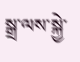སྒྲ་ལས་སྐྱེ་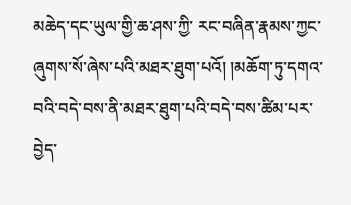མཆེད་དང་ཡུལ་གྱི་ཆ་ཤས་ཀྱི་ རང་བཞིན་རྣམས་ཀྱང་ཞུགས་སོ་ཞེས་པའི་མཐར་ཐུག་པའོ། །མཆོག་ཏུ་དགའ་བའི་བདེ་བས་ནི་མཐར་ཐུག་པའི་བདེ་བས་ཚིམ་པར་བྱེད་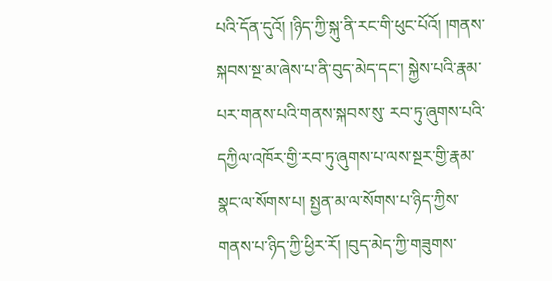པའི་དོན་དུའོ། །ཉིད་ཀྱི་སྐུ་ནི་རང་གི་ཕུང་པོའོ། །གནས་སྐབས་སྔ་མ་ཞེས་པ་ནི་བུད་མེད་དང་། སྐྱེས་པའི་རྣམ་པར་གནས་པའི་གནས་སྐབས་སུ་ རབ་ཏུ་ཞུགས་པའི་དཀྱིལ་འཁོར་གྱི་རབ་ཏུ་ཞུགས་པ་ལས་སྔར་གྱི་རྣམ་སྣང་ལ་སོགས་པ། སྤྱན་མ་ལ་སོགས་པ་ཉིད་ཀྱིས་གནས་པ་ཉིད་ཀྱི་ཕྱིར་རོ། །བུད་མེད་ཀྱི་གཟུགས་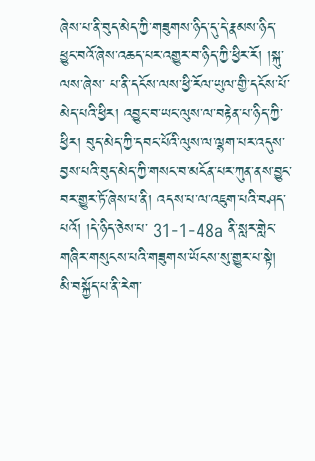ཞེས་པ་ནི་བུད་མེད་ཀྱི་གཟུགས་ཉིད་དུ་དེ་རྣམས་ཉིད་ཕྱུང་བའོ་ཞེས་འཆད་པར་འགྱུར་བ་ཉིད་ཀྱི་ཕྱིར་རོ། །སྐུ་ལས་ཞེས་ པ་ནི་དངོས་ལས་ཕྱི་རོལ་ཡུལ་གྱི་དངོས་པོ་མེད་པའི་ཕྱིར། འབྱུང་བ་ཡང་ལུས་ལ་བརྟེན་པ་ཉིད་ཀྱི་ཕྱིར། བུད་མེད་ཀྱི་དབང་པོའི་ལུས་ལ་ལྷག་པར་འདུས་བྱས་པའི་བུད་མེད་ཀྱི་གསང་བ་མངོན་པར་ཀུན་ནས་བྱུང་བར་གྱུར་ཏོ་ཞེས་པ་ནི། འདས་པ་ལ་འཇུག་པའི་བཤད་པའོ། །དེ་ཉིད་ཅེས་པ་ 31-1-48a ནི་སླར་གླེང་གཞིར་གསུངས་པའི་གཟུགས་ཡོངས་སུ་གྱུར་པ་སྟེ། མི་བསྐྱོད་པ་ནི་རེག་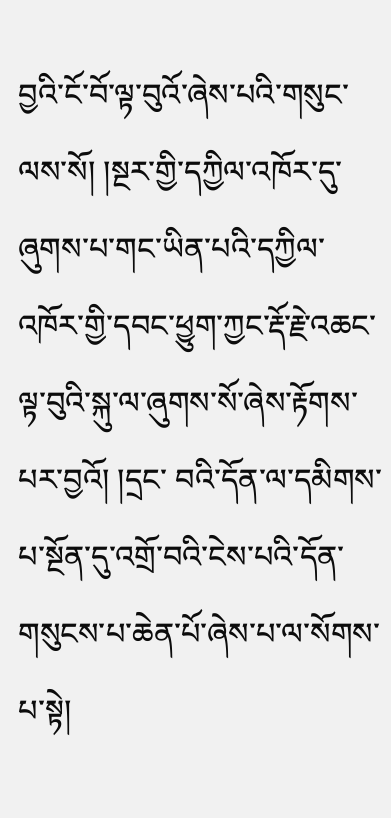བྱའི་ངོ་བོ་ལྟ་བུའོ་ཞེས་པའི་གསུང་ལས་སོ། །སྔར་གྱི་དཀྱིལ་འཁོར་དུ་ཞུགས་པ་གང་ཡིན་པའི་དཀྱིལ་འཁོར་གྱི་དབང་ཕྱུག་ཀྱང་རྡོ་རྗེ་འཆང་ལྟ་བུའི་སྐུ་ལ་ཞུགས་སོ་ཞེས་རྟོགས་པར་བྱའོ། །དྲང་ བའི་དོན་ལ་དམིགས་པ་སྔོན་དུ་འགྲོ་བའི་ངེས་པའི་དོན་གསུངས་པ་ཆེན་པོ་ཞེས་པ་ལ་སོགས་པ་སྟེ།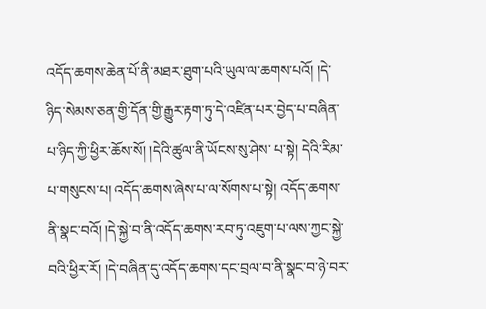འདོད་ཆགས་ཆེན་པོ་ནི་མཐར་ཐུག་པའི་ཡུལ་ལ་ཆགས་པའོ། །དེ་ཉིད་སེམས་ཅན་གྱི་དོན་གྱི་རྒྱུར་རྟག་ཏུ་དེ་འཛིན་པར་བྱེད་པ་བཞིན་པ་ཉིད་ཀྱི་ཕྱིར་ཆོས་སོ། །དེའི་ཚུལ་ནི་ཡོངས་སུ་ཤེས་ པ་སྟེ། དེའི་རིམ་པ་གསུངས་པ། འདོད་ཆགས་ཞེས་པ་ལ་སོགས་པ་སྟེ། འདོད་ཆགས་ནི་སྣང་བའོ། །དེ་སྐྱེ་བ་ནི་འདོད་ཆགས་རབ་ཏུ་འཇུག་པ་ལས་ཀྱང་སྐྱེ་བའི་ཕྱིར་རོ། །དེ་བཞིན་དུ་འདོད་ཆགས་དང་བྲལ་བ་ནི་སྣང་བ་ཉེ་བར་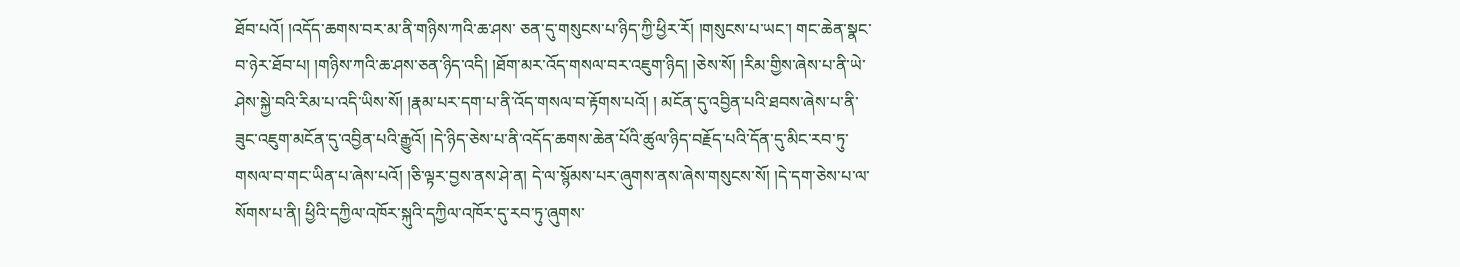ཐོབ་པའོ། །འདོད་ཆགས་བར་མ་ནི་གཉིས་ཀའི་ཆ་ཤས་ ཅན་དུ་གསུངས་པ་ཉིད་ཀྱི་ཕྱིར་རོ། །གསུངས་པ་ཡང་། གང་ཆེན་སྣང་བ་ཉེར་ཐོབ་པ། །གཉིས་ཀའི་ཆ་ཤས་ཅན་ཉིད་འདི། །ཐོག་མར་འོད་གསལ་བར་འཇུག་ཉིད། །ཅེས་སོ། །རིམ་གྱིས་ཞེས་པ་ནི་ཡེ་ཤེས་སྐྱེ་བའི་རིམ་པ་འདི་ཡིས་སོ། །རྣམ་པར་དག་པ་ནི་འོད་གསལ་བ་རྟོགས་པའོ། ། མངོན་དུ་འབྱིན་པའི་ཐབས་ཞེས་པ་ནི་ཟུང་འཇུག་མངོན་དུ་འབྱིན་པའི་རྒྱུའོ། །དེ་ཉིད་ཅེས་པ་ནི་འདོད་ཆགས་ཆེན་པོའི་ཚུལ་ཉིད་བརྗོད་པའི་དོན་དུ་མིང་རབ་ཏུ་གསལ་བ་གང་ཡིན་པ་ཞེས་པའོ། །ཅི་ལྟར་བྱས་ནས་ཤེ་ན། དེ་ལ་སྙོམས་པར་ཞུགས་ནས་ཞེས་གསུངས་སོ། །དེ་དག་ཅེས་པ་ལ་ སོགས་པ་ནི། ཕྱིའི་དཀྱིལ་འཁོར་སྐུའི་དཀྱིལ་འཁོར་དུ་རབ་ཏུ་ཞུགས་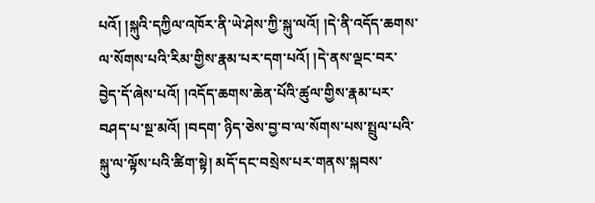པའོ། །སྐུའི་དཀྱིལ་འཁོར་ནི་ཡེ་ཤེས་ཀྱི་སྐུ་ལའོ། །དེ་ནི་འདོད་ཆགས་ལ་སོགས་པའི་རིམ་གྱིས་རྣམ་པར་དག་པའོ། །དེ་ནས་ལྡང་བར་བྱེད་དོ་ཞེས་པའོ། །འདོད་ཆགས་ཆེན་པོའི་ཚུལ་གྱིས་རྣམ་པར་བཤད་པ་སྔ་མའོ། །བདག་ ཉིད་ཅེས་བྱ་བ་ལ་སོགས་པས་སྤྲུལ་པའི་སྐུ་ལ་ལྟོས་པའི་ཚིག་སྟེ། མདོ་དང་བསྲེས་པར་གནས་སྐབས་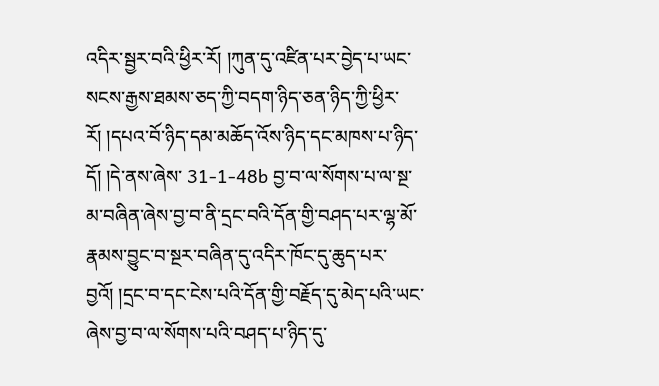འདིར་སྦྱར་བའི་ཕྱིར་རོ། །ཀུན་དུ་འཛིན་པར་བྱེད་པ་ཡང་སངས་རྒྱས་ཐམས་ཅད་ཀྱི་བདག་ཉིད་ཅན་ཉིད་ཀྱི་ཕྱིར་རོ། །དཔའ་བོ་ཉིད་དམ་མཆོད་འོས་ཉིད་དང་མཁས་པ་ཉིད་དོ། །དེ་ནས་ཞེས་ 31-1-48b བྱ་བ་ལ་སོགས་པ་ལ་སྔ་མ་བཞིན་ཞེས་བྱ་བ་ནི་དྲང་བའི་དོན་གྱི་བཤད་པར་ལྷ་མོ་རྣམས་བྱུང་བ་སྔར་བཞིན་དུ་འདིར་ཁོང་དུ་ཆུད་པར་བྱའོ། །དྲང་བ་དང་ངེས་པའི་དོན་གྱི་བརྗོད་དུ་མེད་པའི་ཡང་ཞེས་བྱ་བ་ལ་སོགས་པའི་བཤད་པ་ཉིད་དུ་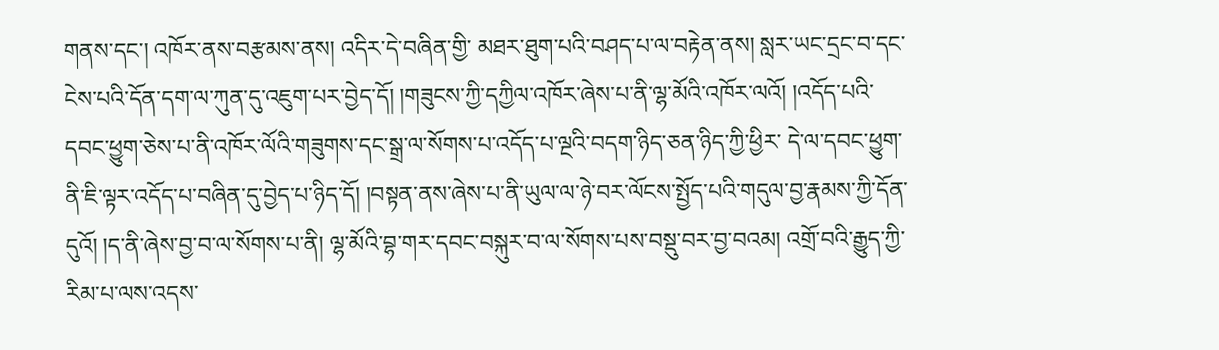གནས་དང་། འཁོར་ནས་བརྩམས་ནས། འདིར་དེ་བཞིན་གྱི་ མཐར་ཐུག་པའི་བཤད་པ་ལ་བརྟེན་ནས། སླར་ཡང་དྲང་བ་དང་ངེས་པའི་དོན་དག་ལ་ཀུན་དུ་འཇུག་པར་བྱེད་དོ། །གཟུངས་ཀྱི་དཀྱིལ་འཁོར་ཞེས་པ་ནི་ལྷ་མོའི་འཁོར་ལའོ། །འདོད་པའི་དབང་ཕྱུག་ཅེས་པ་ནི་འཁོར་ལོའི་གཟུགས་དང་སྒྲ་ལ་སོགས་པ་འདོད་པ་ལྔའི་བདག་ཉིད་ཅན་ཉིད་ཀྱི་ཕྱིར་ དེ་ལ་དབང་ཕྱུག་ནི་ཇི་ལྟར་འདོད་པ་བཞིན་དུ་བྱེད་པ་ཉིད་དོ། །བསྟན་ནས་ཞེས་པ་ནི་ཡུལ་ལ་ཉེ་བར་ལོངས་སྤྱོད་པའི་གདུལ་བྱ་རྣམས་ཀྱི་དོན་དུའོ། །ད་ནི་ཞེས་བྱ་བ་ལ་སོགས་པ་ནི། ལྷ་མོའི་བྷ་གར་དབང་བསྐུར་བ་ལ་སོགས་པས་བསྡུ་བར་བྱ་བའམ། འགྲོ་བའི་རྒྱུད་ཀྱི་རིམ་པ་ལས་འདས་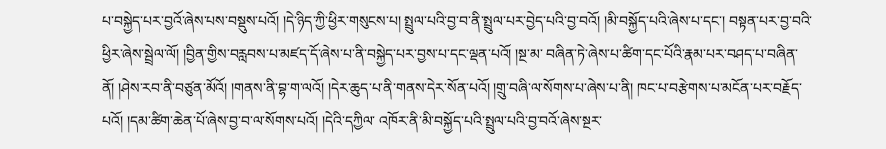པ་བསྐྱེད་པར་བྱའོ་ཞེས་པས་བསྡུས་པའོ། །དེ་ཉིད་ཀྱི་ཕྱིར་གསུངས་པ། སྤྲུལ་པའི་བྱ་བ་ནི་སྤྲུལ་པར་བྱེད་པའི་བྱ་བའོ། །མི་བསྐྱོད་པའི་ཞེས་པ་དང་། བསྟན་པར་བྱ་བའི་ཕྱིར་ཞེས་སྦྲེལ་ལོ། །བྱིན་གྱིས་བརླབས་པ་མཛད་དོ་ཞེས་པ་ནི་བསྐྱེད་པར་བྱས་པ་དང་ལྡན་པའོ། །སྔ་མ་ བཞིན་ཏེ་ཞེས་པ་ཚིག་དང་པོའི་རྣམ་པར་བཤད་པ་བཞིན་ནོ། །ཤེས་རབ་ནི་བཙུན་མོའོ། །གནས་ནི་བྷ་ག་ལའོ། །དེར་ཆུད་པ་ནི་གནས་དེར་སོན་པའོ། །གྲུ་བཞི་ལ་སོགས་པ་ཞེས་པ་ནི། ཁང་པ་བརྩེགས་པ་མངོན་པར་བརྗོད་པའོ། །དམ་ཚིག་ཆེན་པོ་ཞེས་བྱ་བ་ལ་སོགས་པའོ། །དེའི་དཀྱིལ་ འཁོར་ནི་མི་བསྐྱོད་པའི་སྤྲུལ་པའི་བྱ་བའོ་ཞེས་སྔར་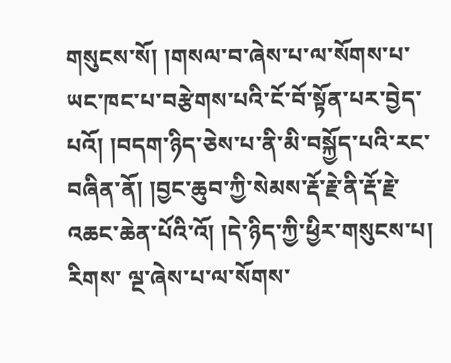གསུངས་སོ། །གསལ་བ་ཞེས་པ་ལ་སོགས་པ་ཡང་ཁང་པ་བརྩེགས་པའི་ངོ་བོ་སྟོན་པར་བྱེད་པའོ། །བདག་ཉིད་ཅེས་པ་ནི་མི་བསྐྱོད་པའི་རང་བཞིན་ནོ། །བྱང་ཆུབ་ཀྱི་སེམས་རྡོ་རྗེ་ནི་རྡོ་རྗེ་འཆང་ཆེན་པོའི་འོ། །དེ་ཉིད་ཀྱི་ཕྱིར་གསུངས་པ། རིགས་ ལྔ་ཞེས་པ་ལ་སོགས་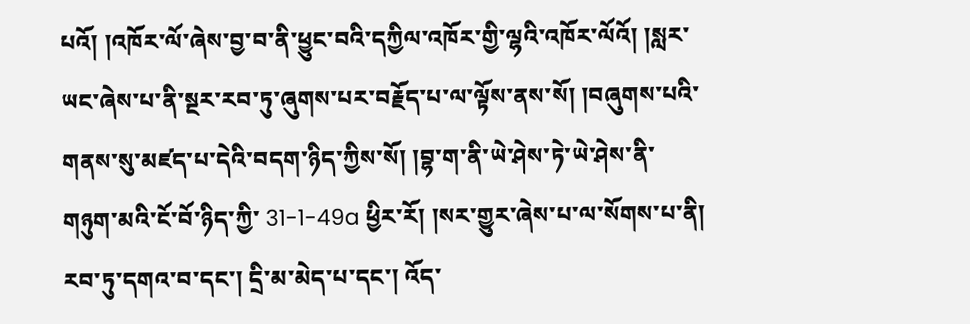པའོ། །འཁོར་ལོ་ཞེས་བྱ་བ་ནི་ཕྱུང་བའི་དཀྱིལ་འཁོར་གྱི་ལྷའི་འཁོར་ལོའོ། །སླར་ཡང་ཞེས་པ་ནི་སྔར་རབ་ཏུ་ཞུགས་པར་བརྗོད་པ་ལ་ལྟོས་ནས་སོ། །བཞུགས་པའི་གནས་སུ་མཛད་པ་དེའི་བདག་ཉིད་ཀྱིས་སོ། །བྷ་ག་ནི་ཡེ་ཤེས་ཏེ་ཡེ་ཤེས་ནི་གཉུག་མའི་ངོ་བོ་ཉིད་ཀྱི་ 31-1-49a ཕྱིར་རོ། །སར་གྱུར་ཞེས་པ་ལ་སོགས་པ་ནི། རབ་ཏུ་དགའ་བ་དང་། དྲི་མ་མེད་པ་དང་། འོད་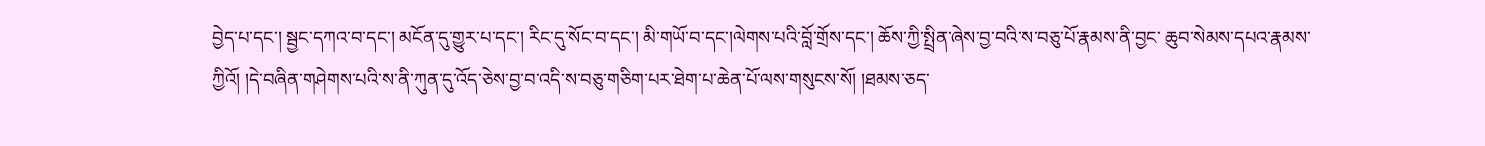བྱེད་པ་དང་། སྦྱང་དཀའ་བ་དང་། མངོན་དུ་གྱུར་པ་དང་། རིང་དུ་སོང་བ་དང་། མི་གཡོ་བ་དང་།ལེགས་པའི་བློ་གྲོས་དང་། ཆོས་ཀྱི་སྤྲིན་ཞེས་བྱ་བའི་ས་བཅུ་པོ་རྣམས་ནི་བྱང་ ཆུབ་སེམས་དཔའ་རྣམས་ཀྱིའོ། །དེ་བཞིན་གཤེགས་པའི་ས་ནི་ཀུན་དུ་འོད་ཅེས་བྱ་བ་འདི་ས་བཅུ་གཅིག་པར་ཐེག་པ་ཆེན་པོ་ལས་གསུངས་སོ། །ཐམས་ཅད་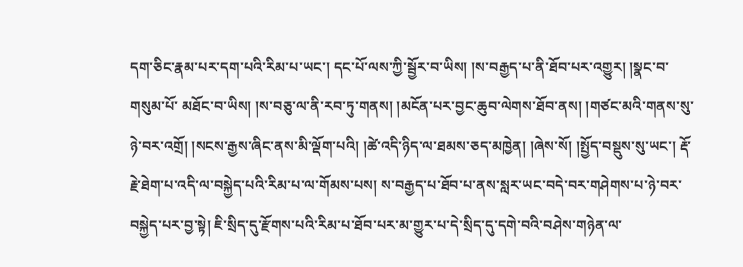དག་ཅིང་རྣམ་པར་དག་པའི་རིམ་པ་ཡང་། དང་པོ་ལས་ཀྱི་སྦྱོར་བ་ཡིས། །ས་བརྒྱད་པ་ནི་ཐོབ་པར་འགྱུར། །སྣང་བ་གསུམ་པོ་ མཐོང་བ་ཡིས། །ས་བཅུ་ལ་ནི་རབ་ཏུ་གནས། །མངོན་པར་བྱང་ཆུབ་ལེགས་ཐོབ་ནས། །གཙང་མའི་གནས་སུ་ཉེ་བར་འགྲོ། །སངས་རྒྱས་ཞིང་ནས་མི་ལྡོག་པའི། །ཚེ་འདི་ཉིད་ལ་ཐམས་ཅད་མཁྱེན། །ཞེས་སོ། །སྤྱོད་བསྡུས་སུ་ཡང་། རྡོ་རྗེ་ཐེག་པ་འདི་ལ་བསྐྱེད་པའི་རིམ་པ་ལ་གོམས་པས། ས་བརྒྱད་པ་ཐོབ་པ་ནས་སླར་ཡང་བདེ་བར་གཤེགས་པ་ཉེ་བར་བསྐྱེད་པར་བྱ་སྟེ། ཇི་སྲིད་དུ་རྫོགས་པའི་རིམ་པ་ཐོབ་པར་མ་གྱུར་པ་དེ་སྲིད་དུ་དགེ་བའི་བཤེས་གཉེན་ལ་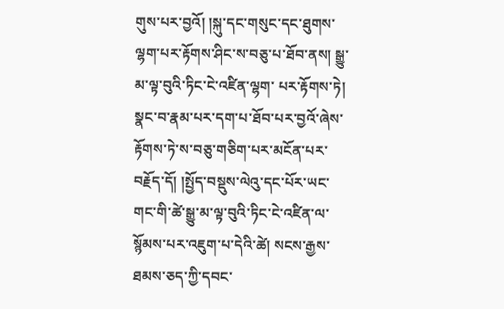གུས་པར་བྱའོ། །སྐུ་དང་གསུང་དང་ཐུགས་ལྷག་པར་རྟོགས་ཤིང་ས་བཅུ་པ་ཐོབ་ནས། སྒྱུ་མ་ལྟ་བུའི་ཏིང་ངེ་འཛིན་ལྷག་ པར་རྟོགས་ཏེ། སྣང་བ་རྣམ་པར་དག་པ་ཐོབ་པར་བྱའོ་ཞེས་རྟོགས་ཏེ་ས་བཅུ་གཅིག་པར་མངོན་པར་བརྗོད་དོ། །སྤྱོད་བསྡུས་ལེའུ་དང་པོར་ཡང་གང་གི་ཚེ་སྒྱུ་མ་ལྟ་བུའི་ཏིང་ངེ་འཛིན་ལ་སྙོམས་པར་འཇུག་པ་དེའི་ཚེ། སངས་རྒྱས་ཐམས་ཅད་ཀྱི་དབང་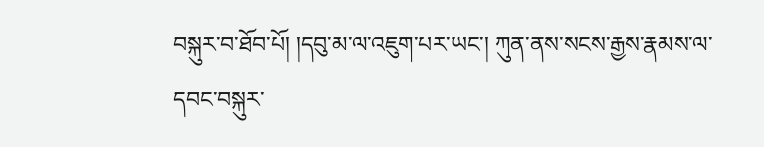བསྐུར་བ་ཐོབ་པོ། །དབུ་མ་ལ་འཇུག་པར་ཡང་། ཀུན་ནས་སངས་རྒྱས་རྣམས་ལ་དབང་བསྐུར་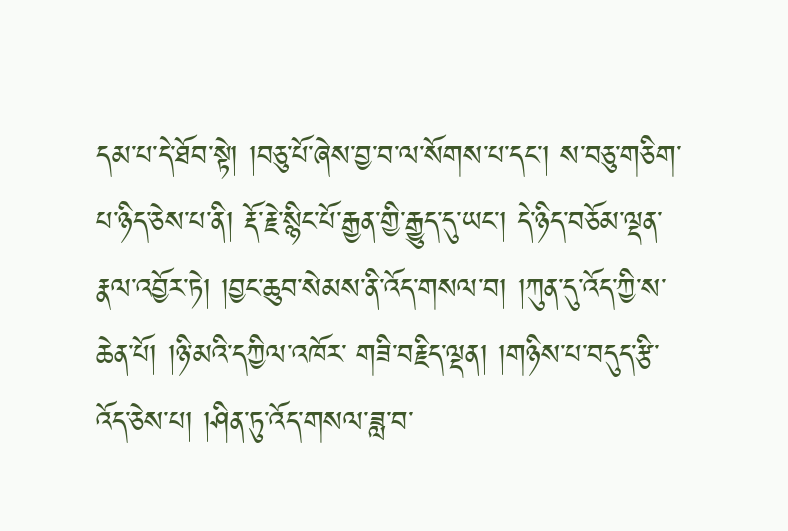དམ་པ་དེ་ཐོབ་སྟེ། །བཅུ་པོ་ཞེས་བྱ་བ་ལ་སོགས་པ་དང་། ས་བཅུ་གཅིག་པ་ཉིད་ཅེས་པ་ནི། རྡོ་རྗེ་སྙིང་པོ་རྒྱན་གྱི་རྒྱུད་དུ་ཡང་། དེ་ཉིད་བཅོམ་ལྡན་རྣལ་འབྱོར་ཏེ། །བྱང་ཆུབ་སེམས་ནི་འོད་གསལ་བ། །ཀུན་དུ་འོད་ཀྱི་ས་ཆེན་པོ། །ཉི་མའི་དཀྱིལ་འཁོར་ གཟི་བརྗིད་ལྡན། །གཉིས་པ་བདུད་རྩི་འོད་ཅེས་པ། །ཤིན་ཏུ་འོད་གསལ་ཟླ་བ་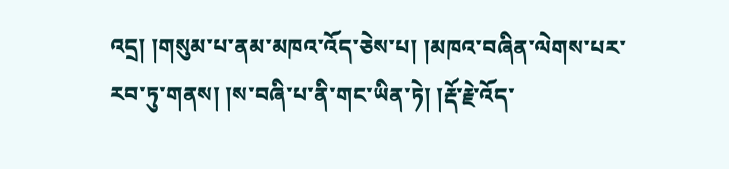འདྲ། །གསུམ་པ་ནམ་མཁའ་འོད་ཅེས་པ། །མཁའ་བཞིན་ལེགས་པར་རབ་ཏུ་གནས། །ས་བཞི་པ་ནི་གང་ཡིན་ཏེ། །རྡོ་རྗེ་འོད་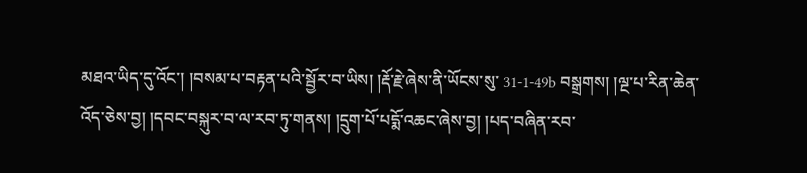མཐའ་ཡིད་དུ་འོང་། །བསམ་པ་བརྟན་པའི་སྦྱོར་བ་ཡིས། །རྡོ་རྗེ་ཞེས་ནི་ཡོངས་སུ་ 31-1-49b བསྒྲགས། །ལྔ་པ་རིན་ཆེན་འོད་ཅེས་བྱ། །དབང་བསྐུར་བ་ལ་རབ་ཏུ་གནས། །དྲུག་པོ་པདྨོ་འཆང་ཞེས་བྱ། །པད་བཞིན་རབ་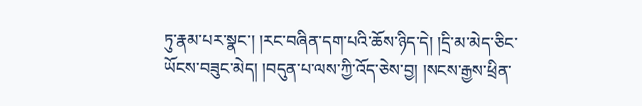ཏུ་རྣམ་པར་སྣང་། །རང་བཞིན་དག་པའི་ཆོས་ཉིད་དེ། །དྲི་མ་མེད་ཅིང་ཡོངས་བཟུང་མེད། །བདུན་པ་ལས་ཀྱི་འོད་ཅེས་བྱ། །སངས་རྒྱས་ཕྲིན་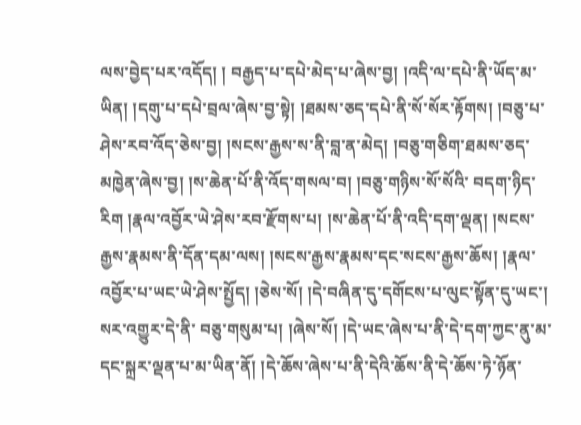ལས་བྱེད་པར་འདོད། ། བརྒྱད་པ་དཔེ་མེད་པ་ཞེས་བྱ། །འདི་ལ་དཔེ་ནི་ཡོད་མ་ཡིན། །དགུ་པ་དཔེ་བྲལ་ཞེས་བྱ་སྟེ། །ཐམས་ཅད་དཔེ་ནི་སོ་སོར་རྟོགས། །བཅུ་པ་ཤེས་རབ་འོད་ཅེས་བྱ། །སངས་རྒྱས་ས་ནི་བླ་ན་མེད། །བཅུ་གཅིག་ཐམས་ཅད་མཁྱེན་ཞེས་བྱ། །ས་ཆེན་པོ་ནི་འོད་གསལ་བ། །བཅུ་གཉིས་སོ་སོའི་ བདག་ཉིད་རིག །རྣལ་འབྱོར་ཡེ་ཤེས་རབ་རྫོགས་པ། །ས་ཆེན་པོ་ནི་འདི་དག་ལྡན། །སངས་རྒྱས་རྣམས་ནི་དོན་དམ་ལས། །སངས་རྒྱས་རྣམས་དང་སངས་རྒྱས་ཆོས། །རྣལ་འབྱོར་པ་ཡང་ཡེ་ཤེས་སྤྱོད། །ཅེས་སོ། །དེ་བཞིན་དུ་དགོངས་པ་ལུང་སྟོན་དུ་ཡང་། སར་འགྱུར་དེ་ནི་ བཅུ་གསུམ་པ། །ཞེས་སོ། །དེ་ཡང་ཞེས་པ་ནི་དེ་དག་ཀྱང་ནུ་མ་དང་སྐྲར་ལྡན་པ་མ་ཡིན་ནོ། །དེ་ཆོས་ཞེས་པ་ནི་དེའི་ཆོས་ནི་དེ་ཆོས་ཏེ་ཉོན་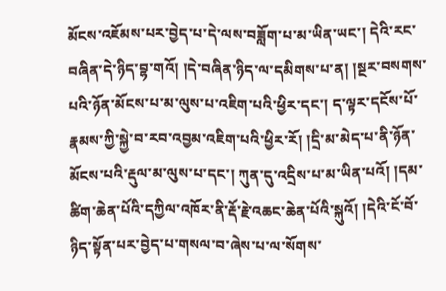མོངས་འཇོམས་པར་བྱེད་པ་དེ་ལས་བཟློག་པ་མ་ཡིན་ཡང་། དེའི་རང་བཞིན་དེ་ཉིད་བྷ་གའོ། །དེ་བཞིན་ཉིད་ལ་དམིགས་པ་ན། །སྔར་བསགས་ པའི་ཉོན་མོངས་པ་མ་ལུས་པ་འཇིག་པའི་ཕྱིར་དང་། ད་ལྟར་དངོས་པོ་རྣམས་ཀྱི་སྐྱེ་བ་རབ་འབྱམ་འཇིག་པའི་ཕྱིར་རོ། །དྲི་མ་མེད་པ་ནི་ཉོན་མོངས་པའི་རྡུལ་མ་ལུས་པ་དང་། ཀུན་དུ་འདྲིས་པ་མ་ཡིན་པའོ། །དམ་ཚིག་ཆེན་པོའི་དཀྱིལ་འཁོར་ནི་རྡོ་རྗེ་འཆང་ཆེན་པོའི་སྐུའོ། །དེའི་ངོ་བོ་ ཉིད་སྟོན་པར་བྱེད་པ་གསལ་བ་ཞེས་པ་ལ་སོགས་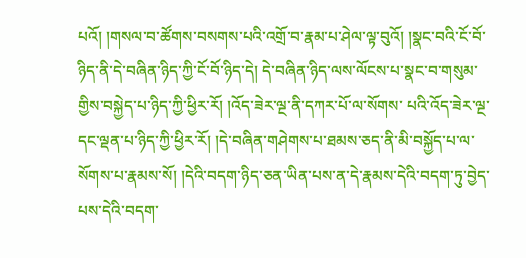པའོ། །གསལ་བ་ཚོགས་བསགས་པའི་འགྲོ་བ་རྣམ་པ་ཤེལ་ལྟ་བུའོ། །སྣང་བའི་ངོ་བོ་ཉིད་ནི་དེ་བཞིན་ཉིད་ཀྱི་ངོ་བོ་ཉིད་དེ། དེ་བཞིན་ཉིད་ལས་ལོངས་པ་སྣང་བ་གསུམ་གྱིས་བསྐྱེད་པ་ཉིད་ཀྱི་ཕྱིར་རོ། །འོད་ཟེར་ལྔ་ནི་དཀར་པོ་ལ་སོགས་ པའི་འོད་ཟེར་ལྔ་དང་ལྡན་པ་ཉིད་ཀྱི་ཕྱིར་རོ། །དེ་བཞིན་གཤེགས་པ་ཐམས་ཅད་ནི་མི་བསྐྱོད་པ་ལ་སོགས་པ་རྣམས་སོ། །དེའི་བདག་ཉིད་ཅན་ཡིན་པས་ན་དེ་རྣམས་དེའི་བདག་ཏུ་བྱེད་པས་དེའི་བདག་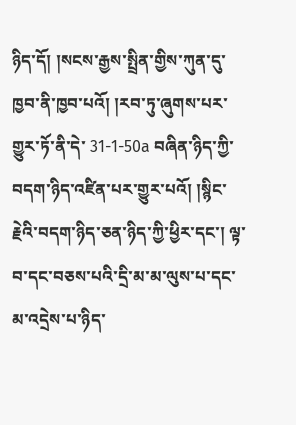ཉིད་དོ། །སངས་རྒྱས་སྤྲིན་གྱིས་ཀུན་དུ་ཁྱབ་ནི་ཁྱབ་པའོ། །རབ་ཏུ་ཞུགས་པར་གྱུར་ཏོ་ནི་དེ་ 31-1-50a བཞིན་ཉིད་ཀྱི་བདག་ཉིད་འཛིན་པར་གྱུར་པའོ། །སྙིང་རྗེའི་བདག་ཉིད་ཅན་ཉིད་ཀྱི་ཕྱིར་དང་། ལྟ་བ་དང་བཅས་པའི་དྲི་མ་མ་ལུས་པ་དང་མ་འདྲེས་པ་ཉིད་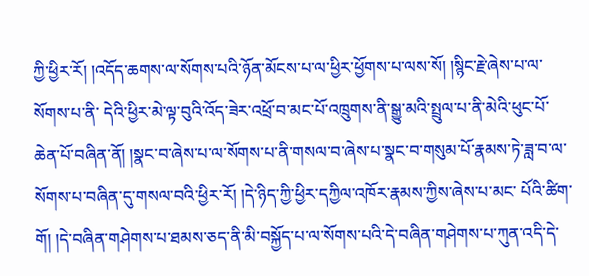ཀྱི་ཕྱིར་རོ། །འདོད་ཆགས་ལ་སོགས་པའི་ཉོན་མོངས་པ་ལ་ཕྱིར་ཕྱོགས་པ་ལས་སོ། །སྙིང་རྗེ་ཞེས་པ་ལ་སོགས་པ་ནི་ དེའི་ཕྱིར་མེ་ལྟ་བུའི་འོད་ཟེར་འཕྲོ་བ་མང་པོ་འཁྲུགས་ནི་སྒྱུ་མའི་སྤྲུལ་པ་ནི་མེའི་ཕུང་པོ་ཆེན་པོ་བཞིན་ནོ། །སྣང་བ་ཞེས་པ་ལ་སོགས་པ་ནི་གསལ་བ་ཞེས་པ་སྣང་བ་གསུམ་པོ་རྣམས་ཏེ་ཟླ་བ་ལ་སོགས་པ་བཞིན་དུ་གསལ་བའི་ཕྱིར་རོ། །དེ་ཉིད་ཀྱི་ཕྱིར་དཀྱིལ་འཁོར་རྣམས་ཀྱིས་ཞེས་པ་མང་ པོའི་ཚིག་གོ། །དེ་བཞིན་གཤེགས་པ་ཐམས་ཅད་ནི་མི་བསྐྱོད་པ་ལ་སོགས་པའི་དེ་བཞིན་གཤེགས་པ་ཀུན་འདི་དེ་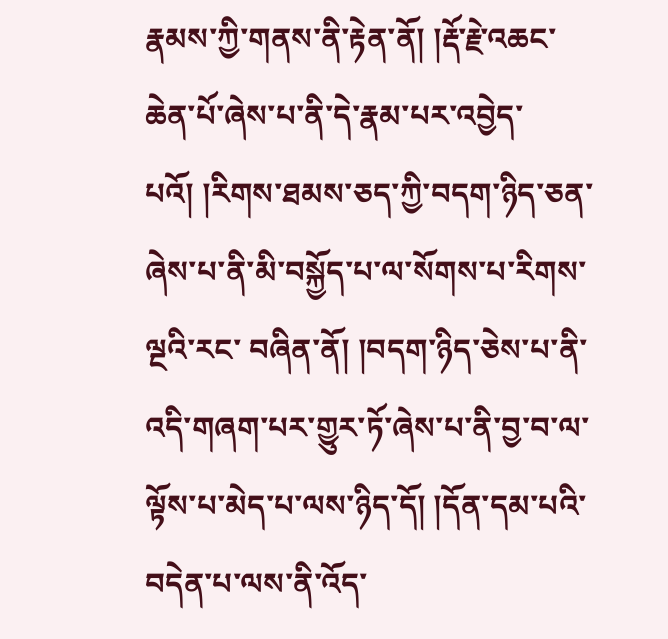རྣམས་ཀྱི་གནས་ནི་རྟེན་ནོ། །རྡོ་རྗེ་འཆང་ཆེན་པོ་ཞེས་པ་ནི་དེ་རྣམ་པར་འབྱེད་པའོ། །རིགས་ཐམས་ཅད་ཀྱི་བདག་ཉིད་ཅན་ཞེས་པ་ནི་མི་བསྐྱོད་པ་ལ་སོགས་པ་རིགས་ལྔའི་རང་ བཞིན་ནོ། །བདག་ཉིད་ཅེས་པ་ནི་འདི་གཞག་པར་གྱུར་ཏོ་ཞེས་པ་ནི་བྱ་བ་ལ་ལྟོས་པ་མེད་པ་ལས་ཉིད་དོ། །དོན་དམ་པའི་བདེན་པ་ལས་ནི་འོད་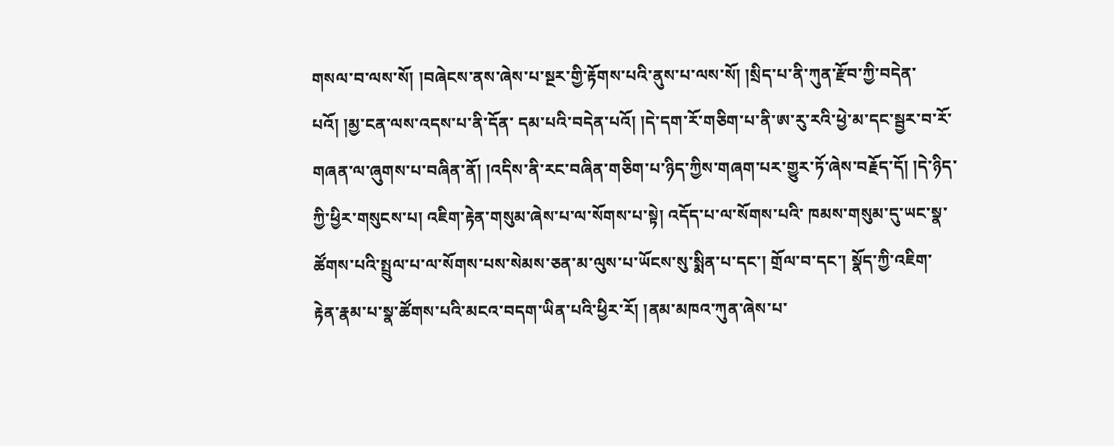གསལ་བ་ལས་སོ། །བཞེངས་ནས་ཞེས་པ་སྔར་གྱི་རྟོགས་པའི་ནུས་པ་ལས་སོ། །སྲིད་པ་ནི་ཀུན་རྫོབ་ཀྱི་བདེན་པའོ། །མྱ་ངན་ལས་འདས་པ་ནི་དོན་ དམ་པའི་བདེན་པའོ། །དེ་དག་རོ་གཅིག་པ་ནི་ཨ་རུ་རའི་ཕྱེ་མ་དང་སྦྱར་བ་རོ་གཞན་ལ་ཞུགས་པ་བཞིན་ནོ། །འདིས་ནི་རང་བཞིན་གཅིག་པ་ཉིད་ཀྱིས་གཞག་པར་གྱུར་ཏོ་ཞེས་བརྗོད་དོ། །དེ་ཉིད་ཀྱི་ཕྱིར་གསུངས་པ། འཇིག་རྟེན་གསུམ་ཞེས་པ་ལ་སོགས་པ་སྟེ། འདོད་པ་ལ་སོགས་པའི་ ཁམས་གསུམ་དུ་ཡང་སྣ་ཚོགས་པའི་སྤྲུལ་པ་ལ་སོགས་པས་སེམས་ཅན་མ་ལུས་པ་ཡོངས་སུ་སྨིན་པ་དང་། གྲོལ་བ་དང་། སྣོད་ཀྱི་འཇིག་རྟེན་རྣམ་པ་སྣ་ཚོགས་པའི་མངའ་བདག་ཡིན་པའི་ཕྱིར་རོ། །ནམ་མཁའ་ཀུན་ཞེས་པ་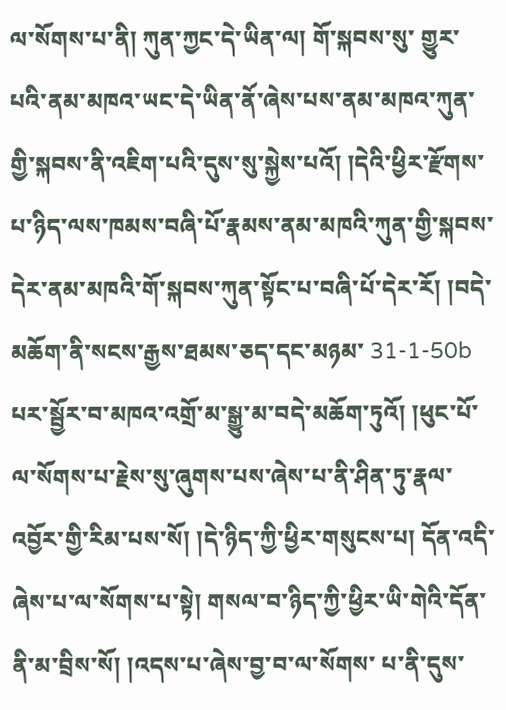ལ་སོགས་པ་ནི། ཀུན་ཀྱང་དེ་ཡིན་ལ། གོ་སྐབས་སུ་ གྱུར་པའི་ནམ་མཁའ་ཡང་དེ་ཡིན་ནོ་ཞེས་པས་ནམ་མཁའ་ཀུན་གྱི་སྐབས་ནི་འཇིག་པའི་དུས་སུ་སྐྱེས་པའོ། །དེའི་ཕྱིར་རྫོགས་པ་ཉིད་ལས་ཁམས་བཞི་པོ་རྣམས་ནམ་མཁའི་ཀུན་གྱི་སྐབས་དེར་ནམ་མཁའི་གོ་སྐབས་ཀུན་སྟོང་པ་བཞི་པོ་དེར་རོ། །བདེ་མཆོག་ནི་སངས་རྒྱས་ཐམས་ཅད་དང་མཉམ་ 31-1-50b པར་སྦྱོར་བ་མཁའ་འགྲོ་མ་སྒྱུ་མ་བདེ་མཆོག་ཏུའོ། །ཕུང་པོ་ལ་སོགས་པ་རྗེས་སུ་ཞུགས་པས་ཞེས་པ་ནི་ཤིན་ཏུ་རྣལ་འབྱོར་གྱི་རིམ་པས་སོ། །དེ་ཉིད་ཀྱི་ཕྱིར་གསུངས་པ། དོན་འདི་ཞེས་པ་ལ་སོགས་པ་སྟེ། གསལ་བ་ཉིད་ཀྱི་ཕྱིར་ཡི་གེའི་དོན་ནི་མ་བྲིས་སོ། །འདས་པ་ཞེས་བྱ་བ་ལ་སོགས་ པ་ནི་དུས་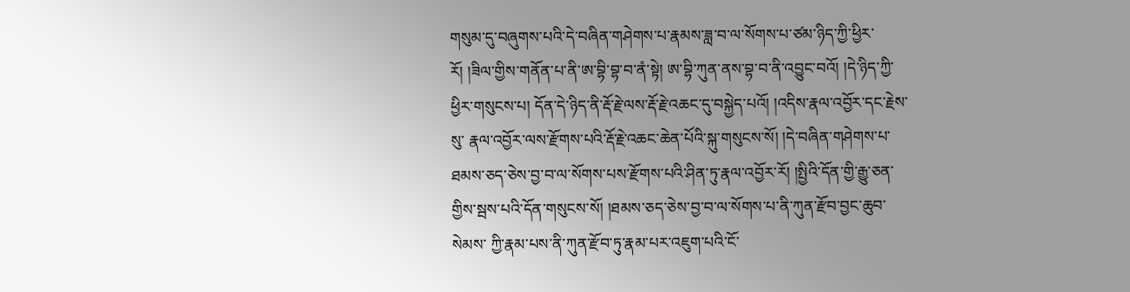གསུམ་དུ་བཞུགས་པའི་དེ་བཞིན་གཤེགས་པ་རྣམས་ཟླ་བ་ལ་སོགས་པ་ཙམ་ཉིད་ཀྱི་ཕྱིར་རོ། །ཟིལ་གྱིས་གནོན་པ་ནི་ཨ་བྷི་བྷ་བ་ནཾ་སྟེ། ཨ་བྷི་ཀུན་ནས་བྷ་བ་ནི་འབྱུང་བའོ། །དེ་ཉིད་ཀྱི་ཕྱིར་གསུངས་པ། དོན་དེ་ཉིད་ནི་རྡོ་རྗེ་ལས་རྡོ་རྗེ་འཆང་དུ་བསྐྱེད་པའོ། །འདིས་རྣལ་འབྱོར་དང་རྗེས་སུ་ རྣལ་འབྱོར་ལས་རྫོགས་པའི་རྡོ་རྗེ་འཆང་ཆེན་པོའི་སྐུ་གསུངས་སོ། །དེ་བཞིན་གཤེགས་པ་ཐམས་ཅད་ཅེས་བྱ་བ་ལ་སོགས་པས་རྫོགས་པའི་ཤིན་ཏུ་རྣལ་འབྱོར་རོ། །སྤྱིའི་དོན་གྱི་རྒྱུ་ཅན་གྱིས་སྦས་པའི་དོན་གསུངས་སོ། །ཐམས་ཅད་ཅེས་བྱ་བ་ལ་སོགས་པ་ནི་ཀུན་རྫོབ་བྱང་ཆུབ་སེམས་ ཀྱི་རྣམ་པས་ནི་ཀུན་རྫོབ་ཏུ་རྣམ་པར་འཇུག་པའི་ངོ་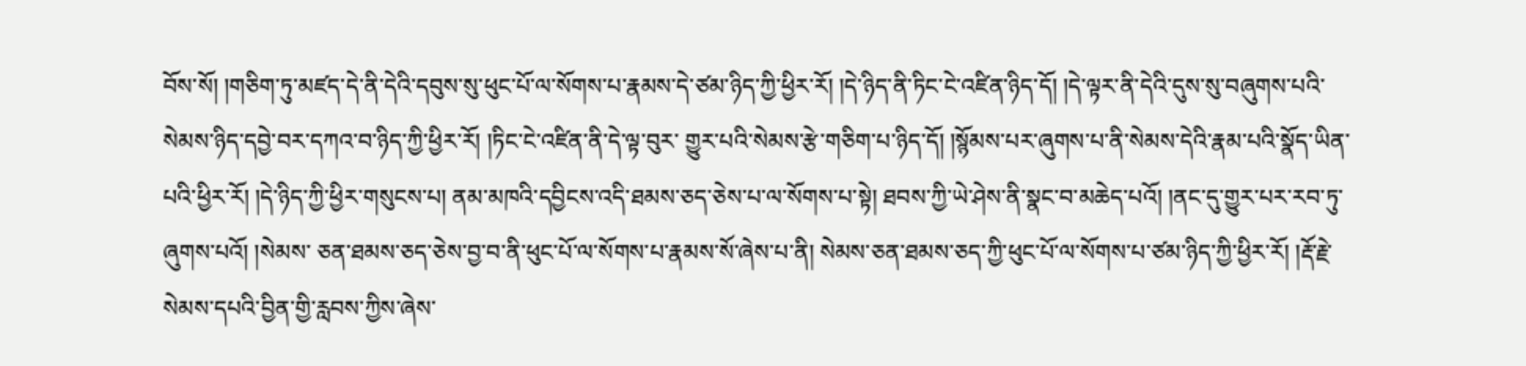བོས་སོ། །གཅིག་ཏུ་མཛད་དེ་ནི་དེའི་དབུས་སུ་ཕུང་པོ་ལ་སོགས་པ་རྣམས་དེ་ཙམ་ཉིད་ཀྱི་ཕྱིར་རོ། །དེ་ཉིད་ནི་ཏིང་ངེ་འཛིན་ཉིད་དོ། །དེ་ལྟར་ནི་དེའི་དུས་སུ་བཞུགས་པའི་སེམས་ཉིད་དབྱེ་བར་དཀའ་བ་ཉིད་ཀྱི་ཕྱིར་རོ། །ཏིང་ངེ་འཛིན་ནི་དེ་ལྟ་བུར་ གྱུར་པའི་སེམས་རྩེ་གཅིག་པ་ཉིད་དོ། །སྙོམས་པར་ཞུགས་པ་ནི་སེམས་དེའི་རྣམ་པའི་སྣོད་ཡིན་པའི་ཕྱིར་རོ། །དེ་ཉིད་ཀྱི་ཕྱིར་གསུངས་པ། ནམ་མཁའི་དབྱིངས་འདི་ཐམས་ཅད་ཅེས་པ་ལ་སོགས་པ་སྟེ། ཐབས་ཀྱི་ཡེ་ཤེས་ནི་སྣང་བ་མཆེད་པའོ། །ནང་དུ་གྱུར་པར་རབ་ཏུ་ཞུགས་པའོ། །སེམས་ ཅན་ཐམས་ཅད་ཅེས་བྱ་བ་ནི་ཕུང་པོ་ལ་སོགས་པ་རྣམས་སོ་ཞེས་པ་ནི། སེམས་ཅན་ཐམས་ཅད་ཀྱི་ཕུང་པོ་ལ་སོགས་པ་ཙམ་ཉིད་ཀྱི་ཕྱིར་རོ། །རྡོ་རྗེ་སེམས་དཔའི་བྱིན་གྱི་རླབས་ཀྱིས་ཞེས་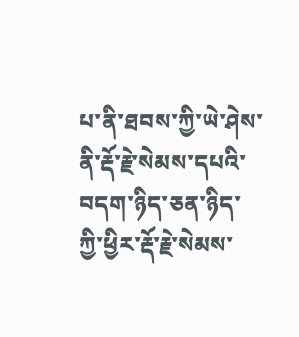པ་ནི་ཐབས་ཀྱི་ཡེ་ཤེས་ནི་རྡོ་རྗེ་སེམས་དཔའི་བདག་ཉིད་ཅན་ཉིད་ཀྱི་ཕྱིར་རྡོ་རྗེ་སེམས་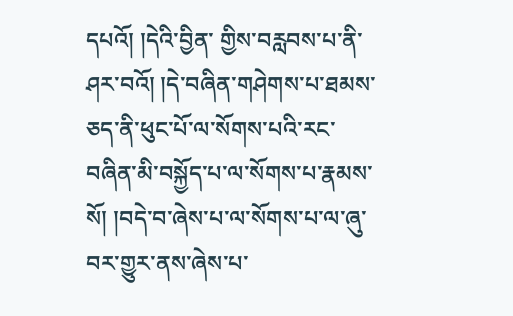དཔའོ། །དེའི་བྱིན་ གྱིས་བརླབས་པ་ནི་ཤར་བའོ། །དེ་བཞིན་གཤེགས་པ་ཐམས་ཅད་ནི་ཕུང་པོ་ལ་སོགས་པའི་རང་བཞིན་མི་བསྐྱོད་པ་ལ་སོགས་པ་རྣམས་སོ། །བདེ་བ་ཞེས་པ་ལ་སོགས་པ་ལ་ཞུ་བར་གྱུར་ནས་ཞེས་པ་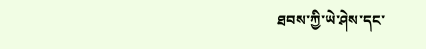ཐབས་ཀྱི་ཡེ་ཤེས་དང་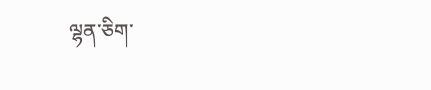ལྷན་ཅིག་